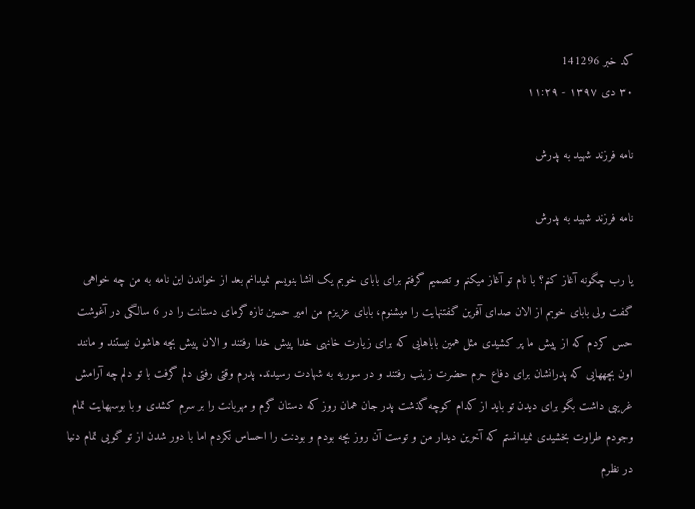کد خبر 141296
۳۰ دی ۱۳۹۷ - ۱۱:۲۹

نامه فرزند شهید به پدرش

نامه فرزند شهید به پدرش

یا رب چگونه آغاز کنم؟ با نام تو آغاز میکنم و تصمیم گرفتم برای بابای خوبم یک انشا بنویسم نمیدانم بعد از خواندن این نامه به من چه خواهی گفت ولی بابای خوبم از الان صدای آفرین گفتنهایت را میشنوم، بابای عزیزم من امیر حسین تازه گرمای دستانت را در 6 سالگی در آغوشت حس کردم که از پیش ما پر کشیدی مثل همین باباهایی که برای زیارت خانهی خدا پیش خدا رفتند و الان پیش بچه هاشون نیستند و مانند اون بچههایی که پدرانشان برای دفاع حرم حضرت زینب رفتند و در سوریه به شهادت رسیدند. پدرم وقتی رفتی دلم گرفت با تو دلم چه آرامش غریبی داشت بگو برای دیدن تو باید از کدام کوچه گذشت پدر جان همان روز که دستان گرم و مهربانت را بر سرم کشدی و با بوسههایت تمام وجودم طراوت بخشیدی نمیدانستم که آخرین دیدار من و توست آن روز بچه بودم و بودنت را احساس نکردم اما با دور شدن از تو گویی تمام دنیا در نظرم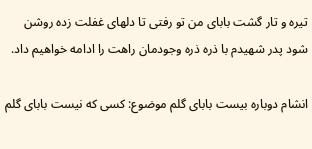تیره و تار گشت بابای من تو رفتی تا دلهای غفلت زده روشن شود پدر شهیدم با ذره ذره وجودمان راهت را ادامه خواهیم داد.

انشام دوباره بیست بابای گلم موضوع: کسی که نیست بابای گلم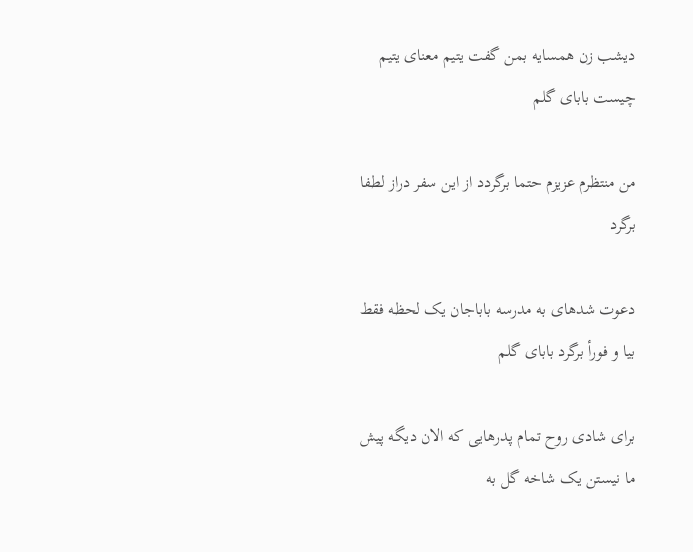دیشب زن همسایه بمن گفت یتیم معنای یتیم چیست بابای گلم

من منتظرم عزیزم حتما برگردد از این سفر دراز لطفا برگرد

دعوت شدهای به مدرسه باباجان یک لحظه فقط بیا و فورأ برگرد بابای گلم

برای شادی روح تمام پدرهایی که الان دیگه پیش ما نیستن یک شاخه گل به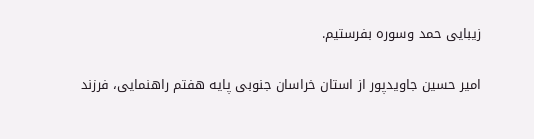زیبایی حمد وسوره بفرستیم.

امیر حسین جاویدپور از استان خراسان جنوبی پایه هفتم راهنمایی، فرزند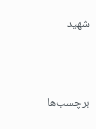شهید



برچسب‌ها